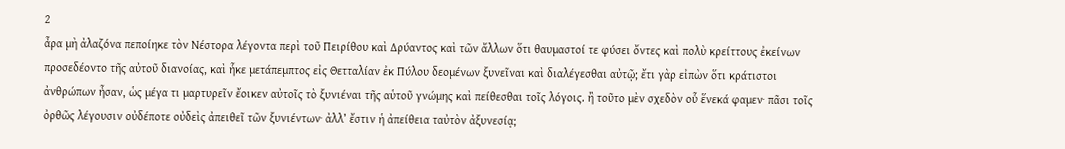2
ἆρα μὴ ἀλαζόνα πεποίηκε τὸν Νέστορα λέγοντα περὶ τοῦ Πειρίθου καὶ Δρύαντος καὶ τῶν ἄλλων ὅτι θαυμαστοί τε φύσει ὄντες καὶ πολὺ κρείττους ἐκείνων προσεδέοντο τῆς αὐτοῦ διανοίας, καὶ ἧκε μετάπεμπτος εἰς Θετταλίαν ἐκ Πύλου δεομένων ξυνεῖναι καὶ διαλέγεσθαι αὐτῷ; ἔτι γὰρ εἰπὼν ὅτι κράτιστοι ἀνθρώπων ἦσαν, ὡς μέγα τι μαρτυρεῖν ἔοικεν αὐτοῖς τὸ ξυνιέναι τῆς αὑτοῦ γνώμης καὶ πείθεσθαι τοῖς λόγοις. ἢ τοῦτο μὲν σχεδὸν οὗ ἕνεκά φαμεν· πᾶσι τοῖς ὀρθῶς λέγουσιν οὐδέποτε οὐδεὶς ἀπειθεῖ τῶν ξυνιέντων· ἀλλ’ ἔστιν ἡ ἀπείθεια ταὐτὸν ἀξυνεσίᾳ;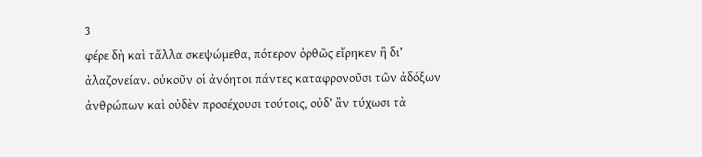3
φέρε δὴ καὶ τἄλλα σκεψώμεθα, πότερον ὀρθῶς εἴρηκεν ἢ δι’ ἀλαζονείαν. οὐκοῦν οἱ ἀνόητοι πάντες καταφρονοῦσι τῶν ἀδόξων ἀνθρώπων καὶ οὐδὲν προσέχουσι τούτοις, οὐδ’ ἂν τύχωσι τὰ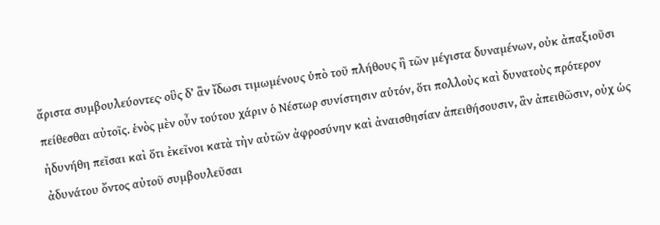ἄριστα συμβουλεύοντες· οὓς δ’ ἂν ἴδωσι τιμωμένους ὑπὸ τοῦ πλήθους ἢ τῶν μέγιστα δυναμένων, οὐκ ἀπαξιοῦσι πείθεσθαι αὐτοῖς. ἑνὸς μὲν οὖν τούτου χάριν ὁ Νέστωρ συνίστησιν αὑτόν, ὅτι πολλοὺς καὶ δυνατοὺς πρότερον ἠδυνήθη πεῖσαι καὶ ὅτι ἐκεῖνοι κατὰ τὴν αὐτῶν ἀφροσύνην καὶ ἀναισθησίαν ἀπειθήσουσιν, ἂν ἀπειθῶσιν, οὐχ ὡς ἀδυνάτου ὄντος αὐτοῦ συμβουλεῦσαι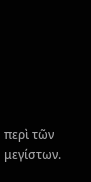περὶ τῶν μεγίστων.